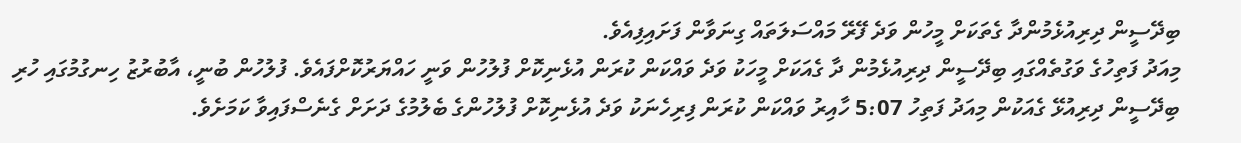ބިދޭސީން ދިރިއުޅެމުންދާ ގެތަކަށް މީހުން ވަދެ ފޭރޭ މައްސަލަތައް ގިނަވާން ފަށައިފިއެވެ.
މިއަދު ފަތިހުގެ ވަގުތެއްގައި ބިދޭސީން ދިރިއުޅެމުން ދާ ގެއަކަށް މީހަކު ވަދެ ވައްކަން ކުރަން އުޅެނިކޮށް ފުލުހުން ވަނީ ހައްޔަރުކޮށްފައެވެ. ފުލުހުން ބުނީ، އާބުރުޒު ހިނގުމުގައި ހުރި ބިދޭސީން ދިރިއުޅޭ ގެއަކުން މިއަދު ފަތިހު 5:07 ހާއިރު ވައްކަން ކުރަން ފިރިހެނަކު ވަދެ އުޅެނިކޮށް ފުލުހުންގެ ބެލުމުގެ ދަށަށް ގެނެސްފައިވާ ކަމަށެވެ.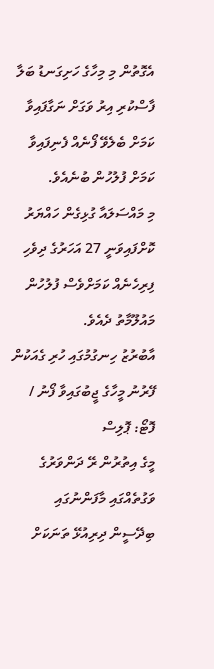އެގޮތުން މި މިހާގެ ހަށިގަނޑު ބަލާ ފާސްކުރި އިރު ވަގަށް ނަގާފައިވާ ކަމަށް ބެލެވޭ ފޯނެއް ފެނިފައިވާ ކަމަށް ފުލުހުން ބުނެއެވެ.
މި މައްސަލައާ ގުޅިގެން ހައްޔަރު ކޮށްފައިވަނީ 27 އަހަރުގެ ދިވެހި ފިރިހެނެއް ކަމަށްވެސް ފުލުހުން މައުލޫމާތު ދެއެވެ.
އާބުރުޒު ހިނގުމުގައި ހުރި ގެއަކުން ފޭރުނު މީހާގެ ޖީބުގައިވާ ފޯނު / ފޮޓޯ: ޕޮލިސް
މީގެ އިތުރުން ރޭ ދަންވަރުގެ ވަގުތެއްގައި މާފަންނުގައި ބިދޭސީން ދިރިއުޅޭ ތަނަކަށް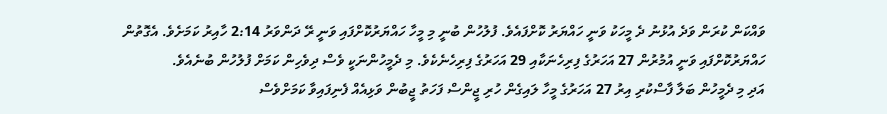ވައްކަން ކުރަން ވަދެ އުޅުނު ދެ މީހަކު ވަނީ ހައްޔަރު ކޮށްފައެވެ. ފުލުހުން ބުނީ މި މީހާ ހައްޔަރުކޮށްފައި ވަނީ ރޭ ދަންވަރު 2:14 ހާއިރު ކަމަށެވެ. އެގޮތުން ހައްޔަރުކޮށްފައި ވަނީ އުމުރުން 27 އަހަރުގެ ފިރިހެނަކާއި 29 އަހަރުގެ ފިރިހެނެކެވެ. މި ދެމީހުންނަކީ ވެސް ދިވެހިން ކަމަށް ފުލުހުން ބުނެއެވެ.
އަދި މި ދެމީހުން ބަލާ ފާސްކުރި އިރު 27 އަހަރުގެ މީހާ ލައިގެން ހުރި ޖީންސް ފަހަތު ޖީބުން ވަޅިއެއް ފެނިފައިވާ ކަމަށްވެސް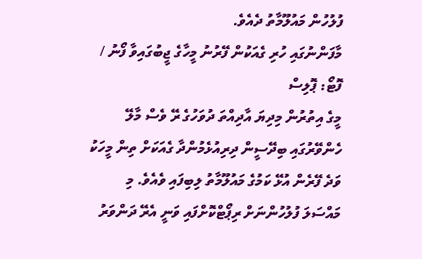ފުލުހުން މައުލޫމާތު ދެއެވެ.
މާފަންނުގައި ހުރި ގެއަކުން ފޭރުނު މީހާގެ ޖީބުގައިވާ ފޯނު / ފޮޓޯ: ޕޮލިސް
މީގެ އިތުރުން މިދިޔަ އާދިއްތަ ދުވަހުގެ ރޭ ވެސް މާލޭ ހެންވޭރުގައި ބިދޭސީން ދިރިއުޅެމުންދާ ގެއަކަށް ތިން މީހަކު ވަދެ ފޭރެން އުޅޭ ކަމުގެ މައުލޫމާތު ލިބިފައި ވެއެވެ. މި މައްސަލަ ފުލުހުންނަށް ރިޕޯޓްކޮށްފައި ވަނީ އެރޭ ދަންވަރު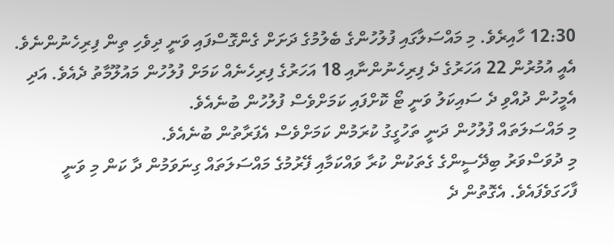12:30 ހާއިރެވެ. މި މައްސަލާގައި ފުލުހުންގެ ބެލުމުގެ ދަށަށް ގެންގޮސްފައި ވަނީ ދިވެހި ތިން ފިރިހެނުންނެވެ. އެއީ އުމުރުން 22 އަހަރުގެ ދެ ފިރިހެނުންނާއި 18 އަހަރުގެ ފިރިހެނެއް ކަމަށް ފުލުހުން މައުލޫމާތު ދެއެވެ. އަދި އެމީހުން ދުއްވި ދެ ސައިކަލު ވަނީ ޓޯ ކޮށްފައި ކަމަށްވެސް ފުލުހުން ބުނެއެވެ.
މި މައްސަލަތައް ފުލުހުން ދަނީ ތަހުގީގު ކުރަމުން ކަމަށްވެސް އެފަރާތުން ބުނެއެވެ.
މި ދުވަސްވަރު ބިދޭސީންގެ ގެތަކުން ކުރާ ވައްކަމާއި ފޭރުމުގެ މައްސަލަތައް ގިނަވަމުން ދާ ކަން މި ވަނީ ފާހަގަވެފައެވެ. އެގޮތުން ދެ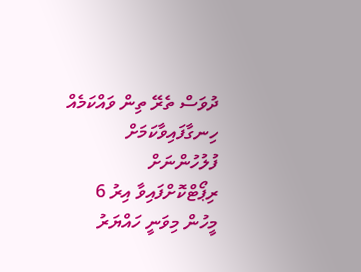ދުވަސް ތެރޭ ތިން ވައްކަމެއް ހިނގާފައިވާކަމަށް ފުލުހުންނަށް ރިޕޯޓްކޮށްފައިވާ އިރު 6 މީހުން މިވަނީ ހައްޔަރު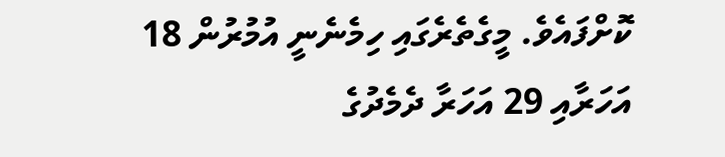ކޮށްފައެވެ. މީގެތެރެގައި ހިމެނެނީ އުމުރުން 18 އަހަރާއި 29 އަހަރާ ދެމެދުގެ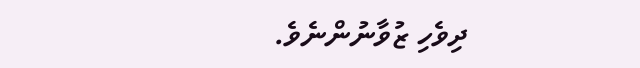ދިވެހި ޒުވާނުންނެވެ.